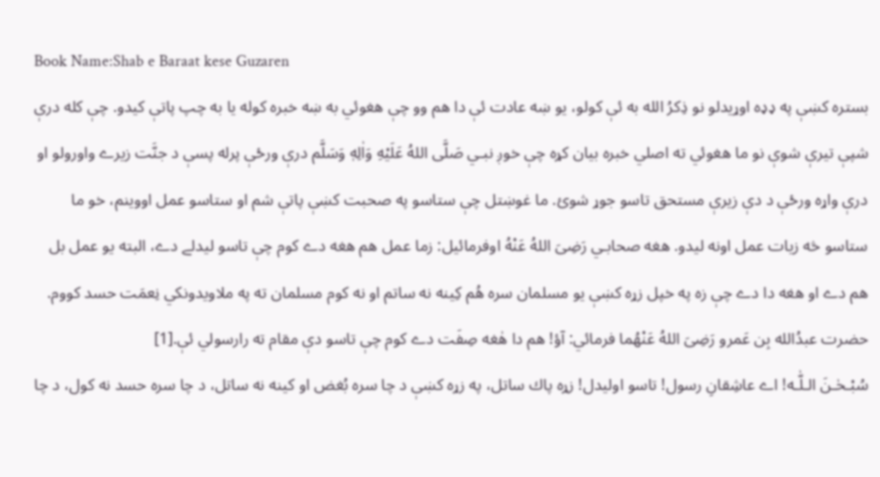Book Name:Shab e Baraat kese Guzaren
بستره كښې په ډډه اوړيدلو نو ذِكرُ الله به ئې كولو، يو ښه عادت ئې دا هم وو چې هغوئي به ښه خبره كوله يا به چپ پاتې کيدو. چې كله درې شپې تيرې شوې نو ما هغوئي ته اصلي خبره بيان كړه چې خوږ نبـي صَلَّى اللهُ عَلَيْهِ وَاٰلِهٖ وَسَلَّم درې ورځې پرله پسې د جنَّت زيرے واورولو او درې واړه ورځې د دې زيرې مستحق تاسو جوړ شوئ. ما غوښتل چې ستاسو په صحبت كښې پاتې شم او ستاسو عمل اووينم، خو ما ستاسو څه زيات عمل اونه ليدو. هغه صحابـي رَضِیَ اللهُ عَنْهُ اوفرمائيل: زما عمل هم هغه دے كوم چې تاسو ليدلے دے، البته يو عمل بل هم دے او هغه دا دے چې زه په خپل زړه كښې يو مسلمان سره هُم كِينه نه ساتم او نه کوم مسلمان ته په ملاويدونکي نِعمَت حسد كووم. حضرت عبدُالله بِن عَمرو رَضِیَ اللهُ عَنْهُما فرمائي: آؤ! هم دا هٰغه صِفَت دے كوم چې تاسو دې مقام ته رارسولي ئې.[1]
سُبْـحٰـنَ الـلّٰـه! اے عاشِقانِ رسول! تاسو اوليدل! زړه پاك ساتل، په زړه كښې د چا سره بُغض او كينه نه ساتل، د چا سره حسد نه كول، د چا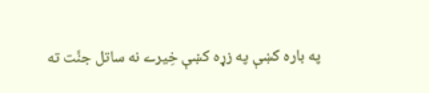په باره كښې په زړه كښې خِيرے نه ساتل جنَّت ته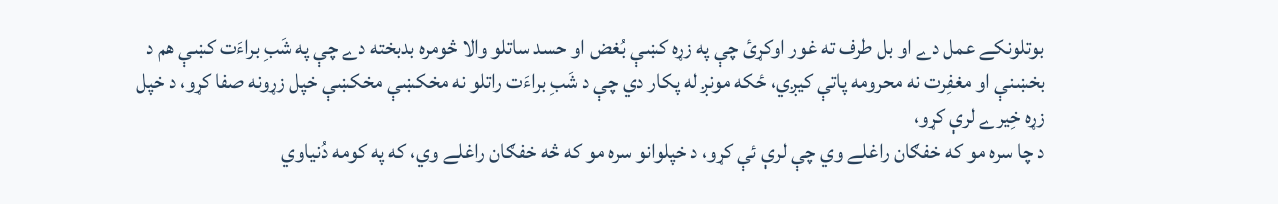بوتلونكے عمل دے او بل طرف ته غور اوكړئ چې په زړه كښې بُغض او حسد ساتلو والا څومره بدبخته دے چې په شَبِ براءَت كښې هم د بخښنې او مغفِرت نه محرومه پاتې كيږي، ځكه مونږ له پكار دي چې د شَبِ براءَت راتلو نه مخكښې مخكښې خپل زړونه صفا كړو، د خپل زړه خِيرے لرې كړو،
د چا سره مو که خفګان راغلے وي چې لرې ئې كړو، د خپلوانو سره مو که څه خفګان راغلے وي، که په کومه دُنياوي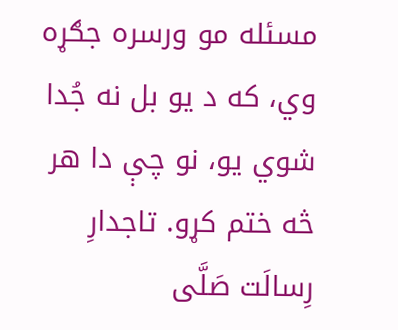مسئله مو ورسره جګړه وي، که د يو بل نه جُدا شوي يو، نو چې دا هر څه ختم كړو. تاجدارِ رِسالَت صَلَّى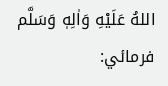اللهُ عَلَيْهِ وَاٰلِهٖ وَسَلَّم فرمائي: